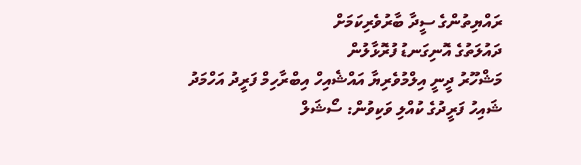ރައްޔިތުންގެ ސީދާ ބާރުވެރިކަމަށް
ދައުލަތުގެ އޮނިގަނޑު ފުރޮޅާލުން
މަޝްހޫރު ދީނީ އިލްމުވެރިޔާ އައްޝެއިހް އިބްރާހިމް ފަރީދު އަހްމަދު
ޝައިހު ފަރީދުގެ ކުއްލި ވަކިވުން: ސޯޝަލް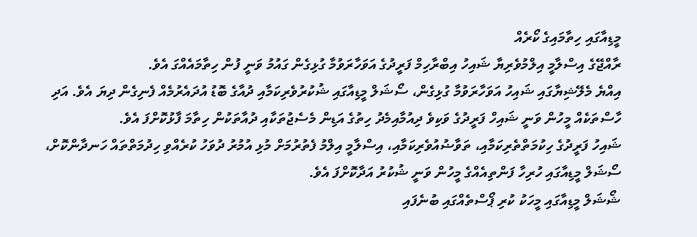މީޑިއާގައި ހިތާމައިގެ ކޯރެއް
ރާއްޖޭގެ އިސްލާމީ އިލްމުވެރިޔާ ޝައިހު އިބްރާހިމް ފަރީދުގެ އަވަހާރަވުމާ ގުޅިގެން ގައުމު ވަނީ ފުން ހިތާމައެއްގަ އެވެ.
އިއްޔެ މެލޭޝިޔާގައި ޝައިހު އަވަހާރަވުމާ ގުޅިގެން، ސޯޝަލް މީޑިއާގައި ޝުކުރުވެރިކަމާއި ދުއާގެ ބޮޑު އުދައެރުމެއް ފެނިގެން ދިޔަ އެވެ. އަދި ހާސްތަކެއް މީހުން ވަނީ ޝައިހް ފަރީދުގެ ވަކިވެ ދިއުމާއިމެދު ހިތުގެ އަޑިން މެސެޖުތަކާއި ދުއާތަކުން ހިތާމަ ފާޅުކޮށްފަ އެވެ.
ޝައިހު ފަރީދުގެ ހިކުމަތްތެރިކަމާއި، ތަވާޟުއުވެރިކަމާއި، އިސްލާމީ އިލްމު ފެތުރުމަށް މުޅި އުމުރު ދުވަހު ކުރެއްވި ހިދުމަތްތައް ހަނދާންކޮށް، ސޯޝަލް މީޑިއާގައި ހުރިހާ ފަންތިއެއްގެ މީހުން ވަނީ ޝުކުރު އަދާކޮށްފަ އެވެ.
ޝޯޝަލް މީޑިއާގައި މީހަކު ކުރި ޕޯސްތެއްގައި ބުނެފައި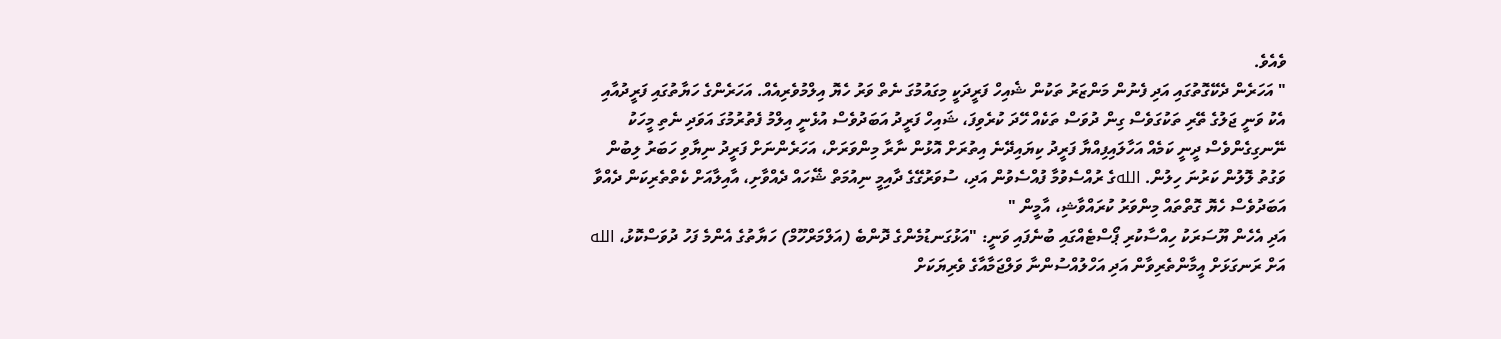ވެއެވެ.
" އަހަރެން ދެކޭގޮތުގައި އަދި ފެނުން މަންޒަރު ތަކުން ޝެއިހް ފަރީދަކީ މިގައުމުގަ ނެތް ވަރު ހެޔޮ އިލްމުވެރިއެއް. އަހަރެންގެ ހަޔާތުގައި ފަރީދުއާއި އެކު ވަނީ ޖަލުގެ ތޭރި ތަކުގަވެސް ގިން ދުވަސް ތަކެއް ހޭދަ ކުރެވިފަ، ޝައިހް ފަރީދު އަބަދުވެސް އުޅެނީ އިލްމު ފެތުރުމުގަ އަވަދި ނެތި މީހަކު ނޭނގިގެންވެސް ދީނީ ކަމެއް އަހާލައިފިއްޔާ ފަރީދު ކިޔައިދޭނެ އިތުރަށް އޮޅުން ނާރާ މިންވަރަށް، އަހަރެންނަށް ފަރީދު ނިޔާވި ހަބަރު ލިބުން ވަގުތު ލޮލުން ކަރުނަ ހިލުން. اللهގެ ރުއްސެވުމާ ފުއްސެވުން އަދި، ސުވަރުގޭގެ ދާއިމީ ނިއުމަތް ޝޭހައް ދެއްވާށި، އާއިލާއަށް ކެތްތެރިކަން ދެއްވާ އަބަދުވެސް ހެޔޮ ގޮތްތައް މިންވަރު ކުރައްވާޝި، އާމީން "
އަދި އެހެން ޔޫސަރަކު ހިއްސާކުރި ޕޯސްޓެއްގައި ބުނެފައި ވަނީ: "އަޅުގަނޑުމެންގެ ދޮންބެ (އަލްމަރްހޫމް) ހަޔާތުގެ އެންމެ ފަހު ދުވަސްކޮޅު، الله އަށް ރަނގަޅަށް އީމާންތެރިވާން އަދި އަހްލުއްސުންނާ ވަލްޖަމާއާގެ ވެރިޔަކަށް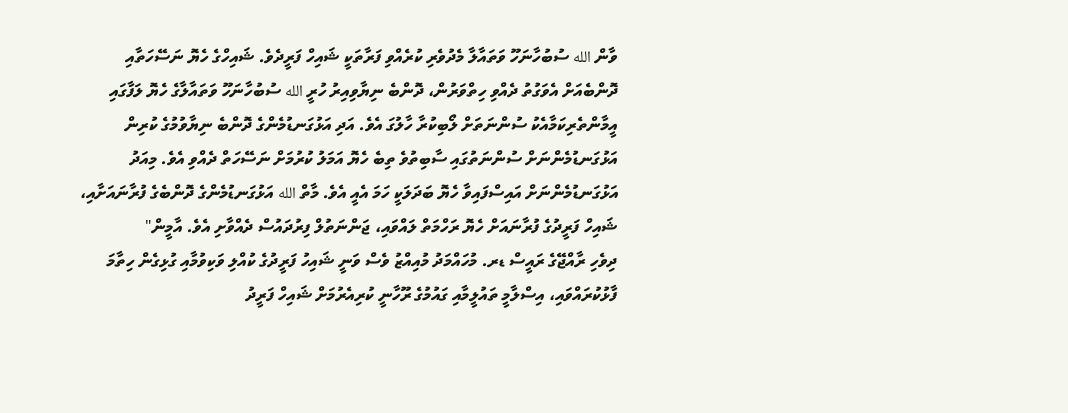ވާން الله ސުބުހާނަހޫ ވަތައާލާ މެދުވެރި ކުރެއްވި ފަރާތަކީ ޝައިހް ފަރީދެވެ. ޝައިހްގެ ހެޔޮ ނަސޭހަތާއި ދޮންބެއަށް އެވަގުތު ދެއްވި ހިތްވަރުން، ދޮންބެ ނިޔާވިއިރު ހުރީ الله ސުބުހާނަހޫ ވަތައާލާގެ ހެޔޮ ލަފާގައި އީމާންތެރިކަމާއެކު ސުންނަތަށް ލޯބިކުރާ ހާލުގަ އެވެ. އަދި އަޅުގަނޑުމެންގެ ދޮންބެ ނިޔާވުމުގެ ކުރިން އަޅުގަނޑުމެންނަށް ސުންނަތުގައި ސާބިތުވެ ތިބެ ހެޔޮ އަމަލު ކުރުމަށް ނަސޭހަތް ދެއްވި އެވެ. މިއަދު އަޅުގަނޑުމެންނަށް އައިސްފައިވާ ހެޔޮ ބަދަލަކީ ހަމަ އެއީ އެވެ. މާތް الله އަޅުގަނޑުމެންގެ ދޮންބެގެ ފުރާނައަށާއި، ޝައިހް ފަރީދުގެ ފުރާނައަށް ހެޔޮ ރަހްމަތް ލައްވައި، ޖަންނަތުލް ފިރުދައުސް ދެއްވާށި އެވެ. އާމީން"
ދިވެހި ރާއްޖޭގެ ރައީސް ޑރ. މުހައްމަދު މުއިއްޒު ވެސް ވަނީ ޝައިހު ފަރީދުގެ ކުއްލި ވަކިވުމާއި ގުޅިގެން ހިތާމަ ފާޅުކުރައްވައި، އިސްލާމީ ތައުލީމާއި ގައުމުގެ ރޫހާނީ ކުރިއެރުމަށް ޝައިހް ފަރީދު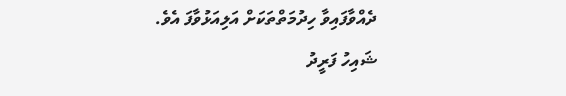ދެއްވާފައިވާ ހިދުމަތްތަކަށް އަލިއަޅުވާފަ އެވެ.
ޝައިހު ފަރީދު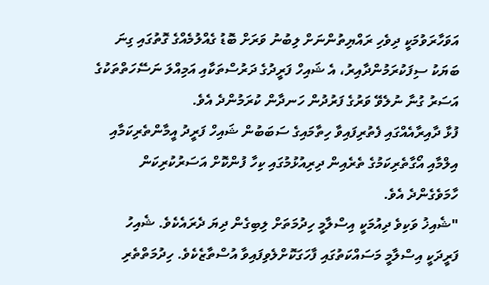އަވަހާރަވުމަކީ ދިވެހި ރައްޔިތުންނަށް ލިބުނު ވަރަށް ބޮޑު ގެއްލުމެއްގެ ގޮތުގައި ގިނަ ބަޔަކު ސިފަކުރަމުންދާއިރު، އެ ޝައިހް ފަރީދުގެ ދަރުސްތަކާއި އަމިއްލަ ނަސޭހަތްތަކުގެ އަސަރު ގުނާ ނުލެވޭ ވަރުގެ ފަރުދުން ހަނދާން ކުރަމުންދެ އެވެ.
ފުޅާ ދާއިރާއެއްގައި ފެތުރިފައިވާ ހިތާމައިގެ ސަބަބުން ޝައިހް ފަރީދު އީމާންތެރިކަމާއި އިލްމާއި އޯގާތެރިކަމުގެ ތެރެއިން ދިރިއުޅުމުގައި ކިހާ ފުންކޮށް އަސަރުކުރިކަން ހާމަވެގެންދެ އެވެ.
"ޝެއިޚު ވަކިވެ ދިއުމަކީ އިސްލާމީ ހިދުމަތަށް ލިބިގެން ދިޔަ ދެރައެކެވެ. ޝެއިހު ފަރީދަކީ އިސްލާމީ މަސައްކަތުގައި ފާހަގަކޮށްލެވިފައިވާ އުސްތާޒެކެވެ. ހިދުމަތްތެރި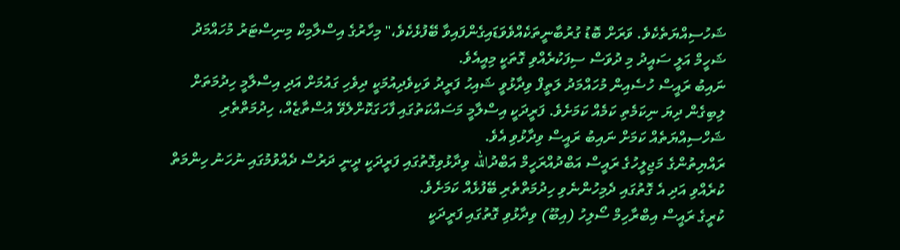ޝަހުސިއްޔަތެކެވެ. ވަރަށް ބޮޑު ގުރުބާނީތަކެއްވެވަޑައިގެންފައިވާ ބޭފުޅެކެވެ،" މިހާރުގެ އިސްލާމިކް މިނިސްޓަރު މުހައްމަދު ޝަހީމް އަލީ ސައީދު މި ދުވަސް ސިފަކުރެއްވި ގޮތަކީ މިއީއެވެ.
ނައިބު ރައީސް ހުސެއިން މުހައްމަދު ލަތީފް ވިދާޅުވީ ޝައިހު ފަރީދު ވަކިވެދިއުމަކީ ދިވެހި ގައުމަށް އަދި އިސްލާމީ ހިދުމަތަށް ލިބިގެން ދިޔަ ނިކަމެތި ކަމެއް ކަމަށެވެ. ފަރީދަކީ އިސްލާމީ މަސައްކަތުގައި ފާހަގަކޮށްލެވޭ އުސްތާޒެއް، ހިދުމަތްތެރި ޝަހްސިއްޔަތެއް ކަމަށް ނައިބު ރައީސް ވިދާޅުވި އެވެ.
ރައްޔިތުންގެ މަޖިލީހުގެ ރައީސް އަބްދުއްރަހީމް އަބްދުالله ވިދާޅުވިގޮތުގައި ފަރީދަކީ ދީނީ ދަރުސް ދެއްވުމުގައި ނުހަނު ހިންމަތް ކުރެއްވި އަދި އެ ގޮތުގައި ދެމިހުންނެވި ހިދުމަތްތެރި ބޭފުޅެއް ކަމަށެވެ.
ކުރީގެ ރައީސް އިބްރާހިމް ސޯލިހު (އިބޫ) ވިދާޅުވި ގޮތުގައި ފަރީދަކީ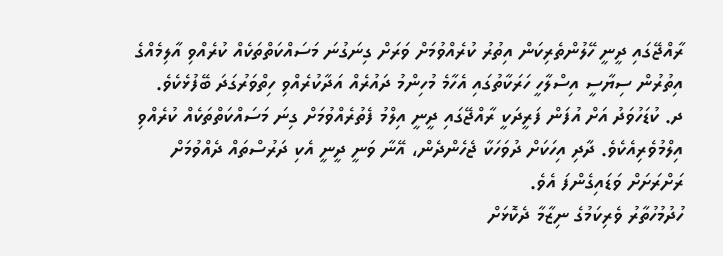ރާއްޖޭގައި ދީނީ ހޭލުންތެރިކަން އިތުރު ކުރެއްވުމަށް ވަރަށް ގިނަގުނަ މަސައްކަތްތަކެއް ކުރެއްވި އާލިމެއްގެ އިތުރުން ސިޔާސީ އިސްލާހީ ހަރަކާތުގައި އެހާމެ މުހިންމު ދައުރެއް އަދާކުރެއްވި ހިތްވަރުގަދަ ބޭފުޅެކެވެ.
ދ. ކުޑަހުވަދު އަށް އުފަން ފަރީދަކީ ރާއްޖޭގައި ދީނީ އިލްމު ފެތުރެއްވުމަށް ގިނަ މަސައްކަތްތަކެއް ކުރެއްވި އިލްމުވެރިއެކެވެ. ދާދި އިހަކަށް ދުވަހަކާ ޖެހެންދެން، އޭނާ ވަނީ ދީނީ އެކި ދަރުސްތައް ދެއްވުމަށް ރަށްރަށަށް ވަޑައިގެންފަ އެވެ.
ހުދުމުހުތާރު ވެރިކަމުގެ ނިޒާމާ ދެކޮޅަށް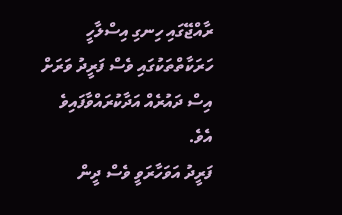ރާއްޖޭގައި ހިނގި އިސްލާހީ ހަރަކާތްތަކުގައި ވެސް ފަރީދު ވަރަށް އިސް ދައުރެއް އަދާކުރައްވާފައިވެ އެވެ.
ފަރީދު އަވަހާރަވީ ވެސް ދީން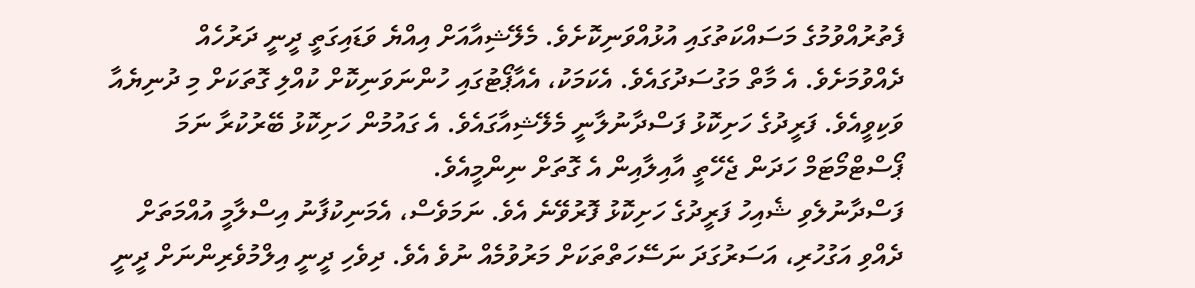ފެތުރުއްވުމުގެ މަސައްކަތުގައި އުޅުއްވަނިކޮށެވެ. މެލޭޝިއާއަށް އިއްޔެ ވަޑައިގަތީ ދީނީ ދަރުހެއް ދެއްވުމަށެވެ. އެ މާތް މަގުސަދުގައެވެ. އެކަމަކު، އެއާޕޯޓުގައި ހުންނަވަނިކޮށް ކުއްލި ގޮތަކަށް މި ދުނިޔެއާ ވަކިވީއެވެ. ފަރީދުގެ ހަށިކޮޅު ފަސްދާނުލާނީ މެލޭޝިއާގައެވެ. އެ ގައުމުން ހަށިކޮޅު ބޭރުކުރާ ނަމަ ޕޯސްޓްމޯޓަމް ހަދަން ޖެހޭތީ އާއިލާއިން އެ ގޮތަށް ނިންމީއެވެ.
ފަސްދާނުލެވި ޝެއިހު ފަރީދުގެ ހަށިކޮޅު ފޮރުވޭނެ އެވެ. ނަމަވެސް، އެމަނިކުފާނު އިސްލާމީ އުއްމަތަށް ދެއްވި އަގުހުރި، އަސަރުގަދަ ނަސޭހަތްތަކަށް މަރުވުމެއް ނުވެ އެވެ. ދިވެހި ދީނީ އިލްމުވެރިންނަށް ދީނީ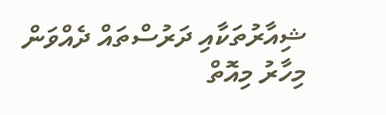ޝިއާރުތަކާއި ދަރުސްތައް ދެއްވަން މިހާރު މިއޮތް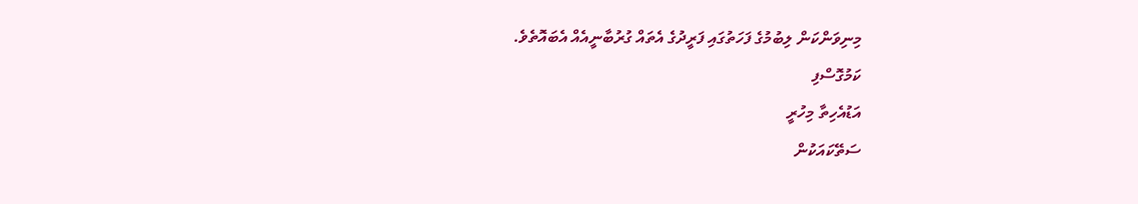މިނިވަންކަން ލިބުމުގެ ފަހަތުގައި ފަރީދުގެ އެތައް ގުރުބާނީއެއް އެބައޮތެވެ.
ކަމުގޮސްފި
އަޑުއެހިތާ މިހުރީ
ސަތޭކައަކުން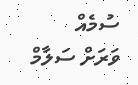ސުމެއް
ވަރަށް ސަލާމް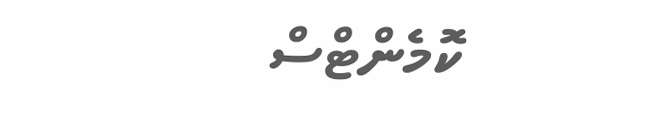ކޮމެންޓްސް